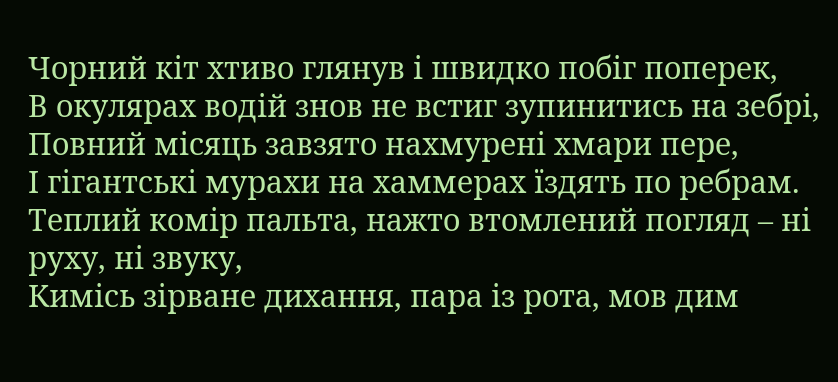Чорний кіт хтиво глянув і швидко побіг поперек,
В окулярах водій знов не встиг зупинитись на зебрі,
Повний місяць завзято нахмурені хмари пере,
І гігантські мурахи на хаммерах їздять по ребрам.
Теплий комір пальта, нажто втомлений погляд – ні руху, ні звуку,
Кимісь зірване дихання, пара із рота, мов дим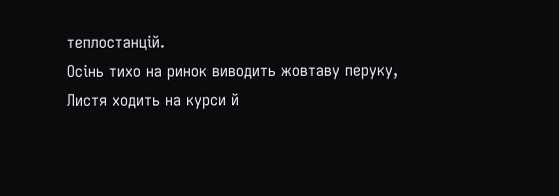теплостанцій.
Осінь тихо на ринок виводить жовтаву перуку,
Листя ходить на курси й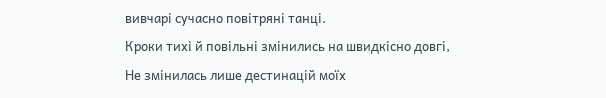вивчарі сучасно повітряні танці.
Кроки тихі й повільні змінились на швидкісно довгі,
Не змінилась лише дестинацій моїх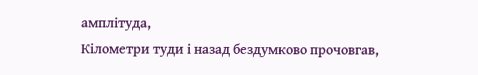амплітуда,
Кілометри туди і назад бездумково прочовгав,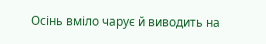Осінь вміло чарує й виводить на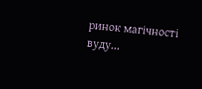ринок магічності вуду...